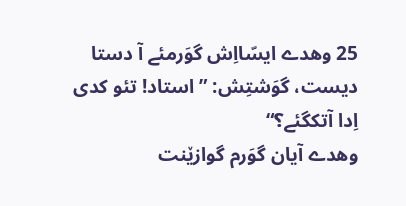25 وهدے ایسّااِش گوَرمئے آ دستا دیست، گوَشتِش: ”استاد! تئو کدی اِدا آتکگئے؟“
وهدے آیان گوَرم گوازێنت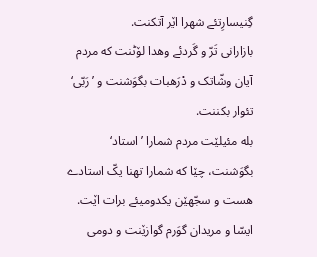گِنیسارِتئے شهرا اێر آتکنت.
بازارانی تَرّ و گَردئے وهدا لۆٹنت که مردم آیان وشّاتک و دْرَهبات بگوَشنت و ’رَبّی‘ تئوار بکننت.
بله مئیلێت مردم شمارا ’استاد‘ بگوَشنت، چێا که شمارا تهنا یکّ استادے هست و سجّهێن یکدومیئے برات اێت.
ایسّا و مریدان گوَرم گوازێنت و دومی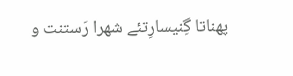پهناتا گِنیسارِتئے شهرا رَستنت و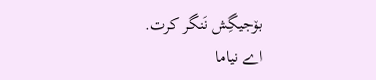بۆجیگِش نَنگر کرت.
اے نیاما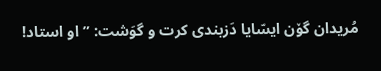مُریدان گۆن ایسّایا دَزبندی کرت و گوَشت: ”او استاد!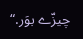چیزّے بوَر.“